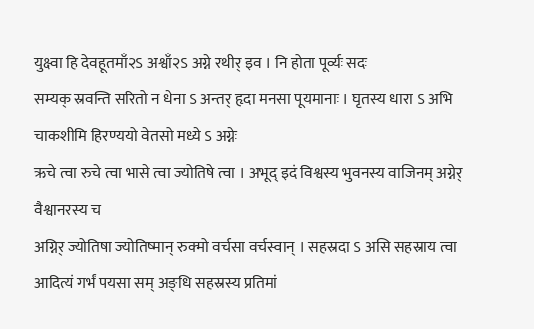युक्ष्वा हि देवहूतमाँ२ऽ अश्वाँ२ऽ अग्ने रथीर् इव । नि होता पूर्व्यः सदः
सम्यक् स्रवन्ति सरितो न धेना ऽ अन्तर् हृदा मनसा पूयमानाः । घृतस्य धारा ऽ अभि चाकशीमि हिरण्ययो वेतसो मध्ये ऽ अग्नेः
ऋचे त्वा रुचे त्वा भासे त्वा ज्योतिषे त्वा । अभूद् इदं विश्वस्य भुवनस्य वाजिनम् अग्नेर् वैश्वानरस्य च
अग्निर् ज्योतिषा ज्योतिष्मान् रुक्मो वर्चसा वर्चस्वान् । सहस्रदा ऽ असि सहस्राय त्वा
आदित्यं गर्भं पयसा सम् अङ्धि सहस्रस्य प्रतिमां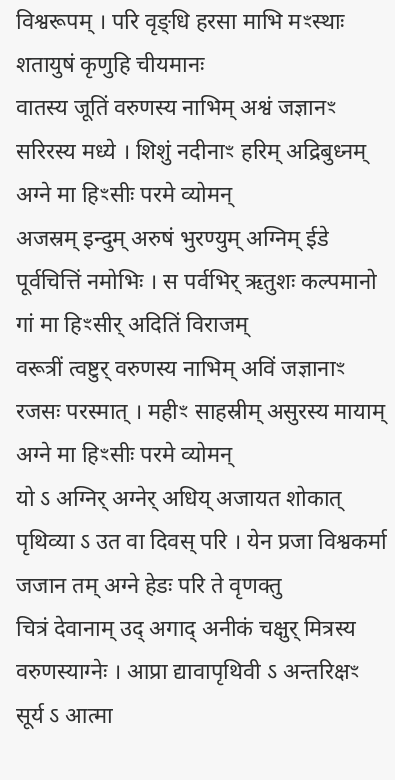विश्वरूपम् । परि वृङ्धि हरसा माभि मꣳस्थाः शतायुषं कृणुहि चीयमानः
वातस्य जूतिं वरुणस्य नाभिम् अश्वं जज्ञानꣳ सरिरस्य मध्ये । शिशुं नदीनाꣳ हरिम् अद्रिबुध्नम् अग्ने मा हिꣳसीः परमे व्योमन्
अजस्रम् इन्दुम् अरुषं भुरण्युम् अग्निम् ईडे पूर्वचित्तिं नमोभिः । स पर्वभिर् ऋतुशः कल्पमानो गां मा हिꣳसीर् अदितिं विराजम्
वरूत्रीं त्वष्टुर् वरुणस्य नाभिम् अविं जज्ञानाꣳ रजसः परस्मात् । महीꣳ साहस्रीम् असुरस्य मायाम् अग्ने मा हिꣳसीः परमे व्योमन्
यो ऽ अग्निर् अग्नेर् अधिय् अजायत शोकात् पृथिव्या ऽ उत वा दिवस् परि । येन प्रजा विश्वकर्मा जजान तम् अग्ने हेडः परि ते वृणक्तु
चित्रं देवानाम् उद् अगाद् अनीकं चक्षुर् मित्रस्य वरुणस्याग्नेः । आप्रा द्यावापृथिवी ऽ अन्तरिक्षꣳ सूर्य ऽ आत्मा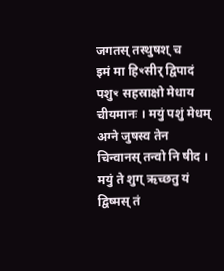जगतस् तस्थुषश् च
इमं मा हिꣳसीर् द्विपादं पशुꣳ सहस्राक्षो मेधाय चीयमानः । मयुं पशुं मेधम् अग्ने जुषस्व तेन चिन्वानस् तन्वो नि षीद । मयुं ते शुग् ऋच्छतु यं द्विष्मस् तं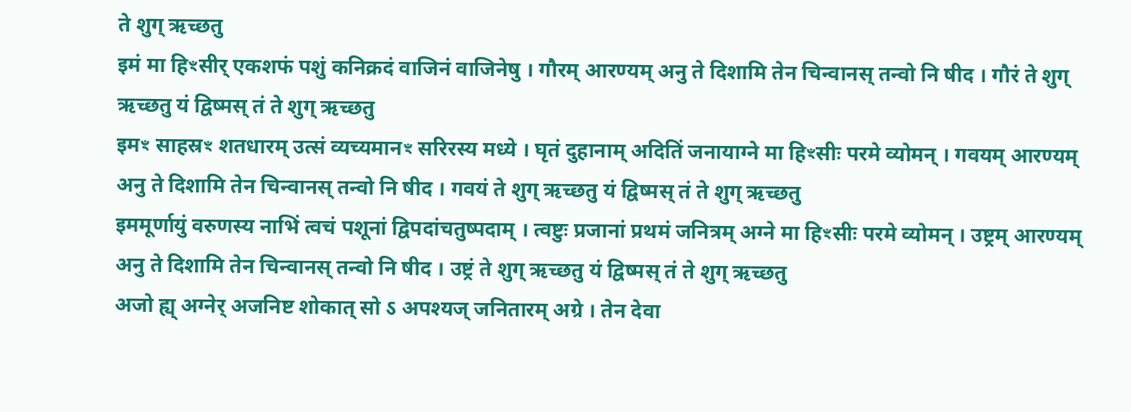ते शुग् ऋच्छतु
इमं मा हिꣳसीर् एकशफं पशुं कनिक्रदं वाजिनं वाजिनेषु । गौरम् आरण्यम् अनु ते दिशामि तेन चिन्वानस् तन्वो नि षीद । गौरं ते शुग् ऋच्छतु यं द्विष्मस् तं ते शुग् ऋच्छतु
इमꣳ साहस्रꣳ शतधारम् उत्सं व्यच्यमानꣳ सरिरस्य मध्ये । घृतं दुहानाम् अदितिं जनायाग्ने मा हिꣳसीः परमे व्योमन् । गवयम् आरण्यम् अनु ते दिशामि तेन चिन्वानस् तन्वो नि षीद । गवयं ते शुग् ऋच्छतु यं द्विष्मस् तं ते शुग् ऋच्छतु
इममूर्णायुं वरुणस्य नाभिं त्वचं पशूनां द्विपदांचतुष्पदाम् । त्वष्टुः प्रजानां प्रथमं जनित्रम् अग्ने मा हिꣳसीः परमे व्योमन् । उष्ट्रम् आरण्यम् अनु ते दिशामि तेन चिन्वानस् तन्वो नि षीद । उष्ट्रं ते शुग् ऋच्छतु यं द्विष्मस् तं ते शुग् ऋच्छतु
अजो ह्य् अग्नेर् अजनिष्ट शोकात् सो ऽ अपश्यज् जनितारम् अग्रे । तेन देवा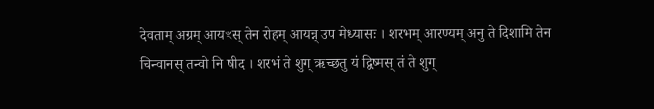देवताम् अग्रम् आयꣳस् तेन रोहम् आयन्न् उप मेध्यासः । शरभम् आरण्यम् अनु ते दिशामि तेन चिन्वानस् तन्वो नि षीद । शरभं ते शुग् ऋच्छतु यं द्विष्मस् तं ते शुग्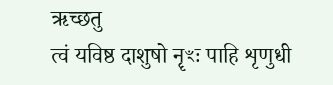ऋच्छतु
त्वं यविष्ठ दाशुषो नॄꣳः पाहि शृणुधी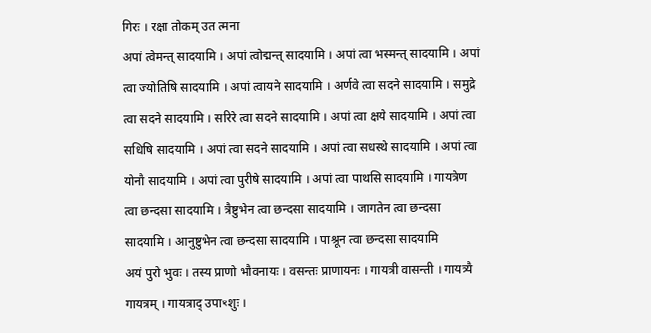गिरः । रक्षा तोकम् उत त्मना
अपां त्वेमन्त् सादयामि । अपां त्वोद्मन्त् सादयामि । अपां त्वा भस्मन्त् सादयामि । अपां त्वा ज्योतिषि सादयामि । अपां त्वायने सादयामि । अर्णवे त्वा सदने सादयामि । समुद्रे त्वा सदने सादयामि । सरिरे त्वा सदने सादयामि । अपां त्वा क्षये सादयामि । अपां त्वा सधिषि सादयामि । अपां त्वा सदने सादयामि । अपां त्वा सधस्थे सादयामि । अपां त्वा योनौ सादयामि । अपां त्वा पुरीषे सादयामि । अपां त्वा पाथसि सादयामि । गायत्रेण त्वा छन्दसा सादयामि । त्रैष्टुभेन त्वा छन्दसा सादयामि । जागतेन त्वा छन्दसा सादयामि । आनुष्टुभेन त्वा छन्दसा सादयामि । पाश्रून त्वा छन्दसा सादयामि
अयं पुरो भुवः । तस्य प्राणो भौवनायः । वसन्तः प्राणायनः । गायत्री वासन्ती । गायत्र्यै गायत्रम् । गायत्राद् उपाꣳशुः ।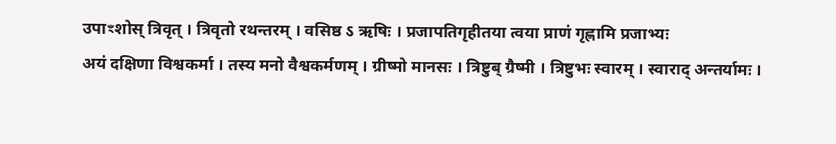उपाꣳशोस् त्रिवृत् । त्रिवृतो रथन्तरम् । वसिष्ठ ऽ ऋषिः । प्रजापतिगृहीतया त्वया प्राणं गृह्णामि प्रजाभ्यः
अयं दक्षिणा विश्वकर्मा । तस्य मनो वैश्वकर्मणम् । ग्रीष्मो मानसः । त्रिष्टुब् ग्रैष्मी । त्रिष्टुभः स्वारम् । स्वाराद् अन्तर्यामः ।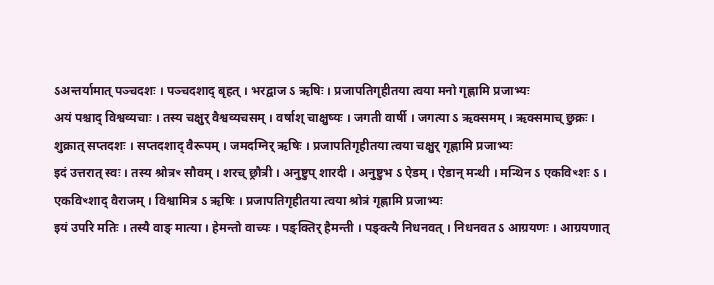ऽअन्तर्यामात् पञ्चदशः । पञ्चदशाद् बृहत् । भरद्वाज ऽ ऋषिः । प्रजापतिगृहीतया त्वया मनो गृह्णामि प्रजाभ्यः
अयं पश्चाद् विश्वव्यचाः । तस्य चक्षुर् वैश्वव्यचसम् । वर्षाश् चाक्षुष्यः । जगती वार्षी । जगत्या ऽ ऋक्समम् । ऋक्समाच् छुक्रः । शुक्रात् सप्तदशः । सप्तदशाद् वैरूपम् । जमदग्निर् ऋषिः । प्रजापतिगृहीतया त्वया चक्षुर् गृह्णामि प्रजाभ्यः
इदं उत्तरात् स्वः । तस्य श्रोत्रꣳ सौवम् । शरच् छ्रौत्री । अनुष्टुप् शारदी । अनुष्टुभ ऽ ऐडम् । ऐडान् मन्थी । मन्थिन ऽ एकविꣳशः ऽ । एकविꣳशाद् वैराजम् । विश्वामित्र ऽ ऋषिः । प्रजापतिगृहीतया त्वया श्रोत्रं गृह्णामि प्रजाभ्यः
इयं उपरि मतिः । तस्यै वाङ् मात्या । हेमन्तो वाच्यः । पङ्क्तिर् हैमन्ती । पङ्क्त्यै निधनवत् । निधनवत ऽ आग्रयणः । आग्रयणात्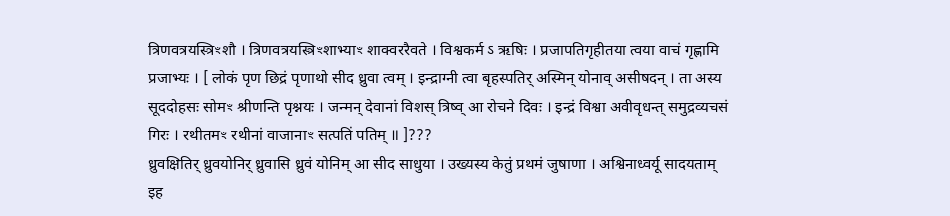त्रिणवत्रयस्त्रिꣳशौ । त्रिणवत्रयस्त्रिꣳशाभ्याꣳ शाक्वररैवते । विश्वकर्म ऽ ऋषिः । प्रजापतिगृहीतया त्वया वाचं गृह्णामि प्रजाभ्यः । [ लोकं पृण छिद्रं पृणाथो सीद ध्रुवा त्वम् । इन्द्राग्नी त्वा बृहस्पतिर् अस्मिन् योनाव् असीषदन् । ता अस्य सूददोहसः सोमꣳ श्रीणन्ति पृश्नयः । जन्मन् देवानां विशस् त्रिष्व् आ रोचने दिवः । इन्द्रं विश्वा अवीवृधन्त् समुद्रव्यचसं गिरः । रथीतमꣳ रथीनां वाजानाꣳ सत्पतिं पतिम् ॥ ]???
ध्रुवक्षितिर् ध्रुवयोनिर् ध्रुवासि ध्रुवं योनिम् आ सीद साधुया । उख्यस्य केतुं प्रथमं जुषाणा । अश्विनाध्वर्यू सादयताम् इह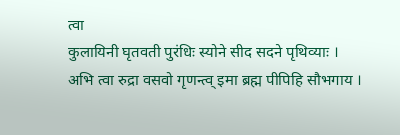त्वा
कुलायिनी घृतवती पुरंधिः स्योने सीद सदने पृथिव्याः । अभि त्वा रुद्रा वसवो गृणन्त्व् इमा ब्रह्म पीपिहि सौभगाय ।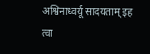अश्विनाध्वर्यू सादयताम् इह त्वा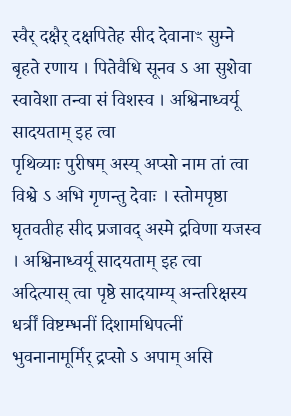स्वैर् दक्षैर् दक्षपितेह सीद देवानाꣳ सुम्ने बृहते रणाय । पितेवैधि सूनव ऽ आ सुशेवा स्वावेशा तन्वा सं विशस्व । अश्विनाध्वर्यू सादयताम् इह त्वा
पृथिव्याः पुरीषम् अस्य् अप्सो नाम तां त्वा विश्वे ऽ अभि गृणन्तु देवाः । स्तोमपृष्ठा घृतवतीह सीद प्रजावद् अस्मे द्रविणा यजस्व । अश्विनाध्वर्यू सादयताम् इह त्वा
अदित्यास् त्वा पृष्ठे सादयाम्य् अन्तरिक्षस्य धर्त्रीं विष्टम्भनीं दिशामधिपत्नीं भुवनानामूर्मिर् द्रप्सो ऽ अपाम् असि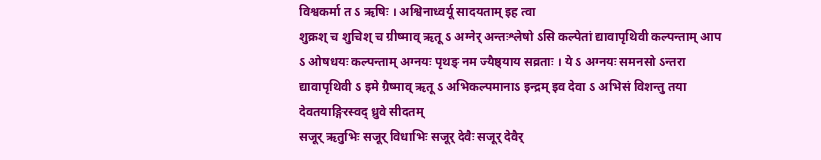विश्वकर्मा त ऽ ऋषिः । अश्विनाध्वर्यू सादयताम् इह त्वा
शुक्रश् च शुचिश् च ग्रीष्माव् ऋतू ऽ अग्नेर् अन्तःश्लेषो ऽसि कल्पेतां द्यावापृथिवी कल्पन्ताम् आप ऽ ओषधयः कल्पन्ताम् अग्नयः पृथङ् नम ज्यैष्ठ्याय सव्रताः । ये ऽ अग्नयः समनसो ऽन्तरा द्यावापृथिवी ऽ इमे ग्रैष्माव् ऋतू ऽ अभिकल्पमानाऽ इन्द्रम् इव देवा ऽ अभिसं विशन्तु तया देवतयाङ्गिरस्वद् ध्रुवे सीदतम्
सजूर् ऋतुभिः सजूर् विधाभिः सजूर् देवैः सजूर् देवैर्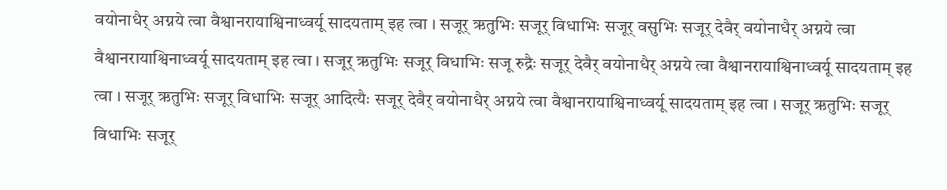वयोनाधैर् अग्नये त्वा वैश्वानरायाश्विनाध्वर्यू सादयताम् इह त्वा । सजूर् ऋतुभिः सजूर् विधाभिः सजूर् वसुभिः सजूर् देवैर् वयोनाधैर् अग्नये त्वा वैश्वानरायाश्विनाध्वर्यू सादयताम् इह त्वा । सजूर् ऋतुभिः सजूर् विधाभिः सजू रुद्रैः सजूर् देवैर् वयोनाधैर् अग्नये त्वा वैश्वानरायाश्विनाध्वर्यू सादयताम् इह त्वा । सजूर् ऋतुभिः सजूर् विधाभिः सजूर् आदित्यैः सजूर् देवैर् वयोनाधैर् अग्नये त्वा वैश्वानरायाश्विनाध्वर्यू सादयताम् इह त्वा । सजूर् ऋतुभिः सजूर् विधाभिः सजूर्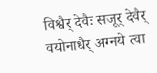विश्वैर् देवैः सजूर् देवैर् वयोनाधैर् अग्नये त्वा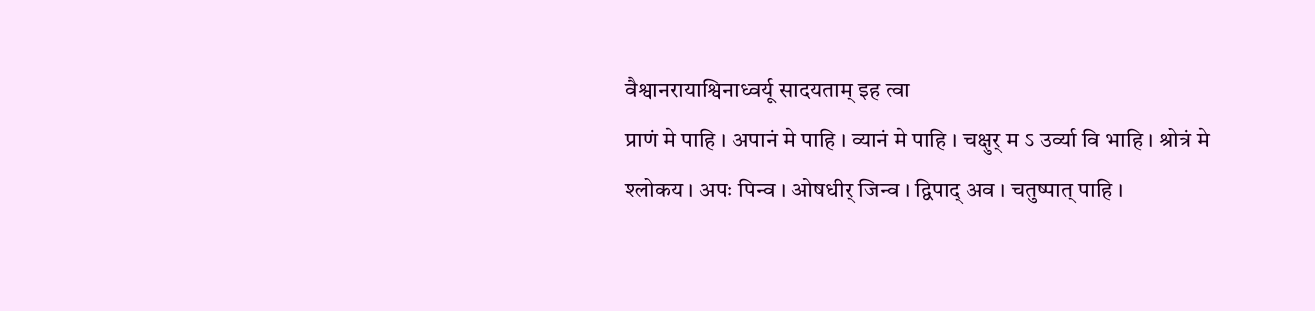वैश्वानरायाश्विनाध्वर्यू सादयताम् इह त्वा
प्राणं मे पाहि । अपानं मे पाहि । व्यानं मे पाहि । चक्षुर् म ऽ उर्व्या वि भाहि । श्रोत्रं मे श्लोकय । अपः पिन्व । ओषधीर् जिन्व । द्विपाद् अव । चतुष्पात् पाहि ।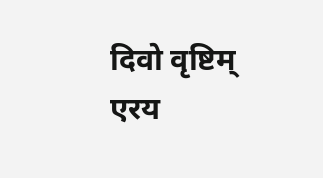दिवो वृष्टिम् एरय